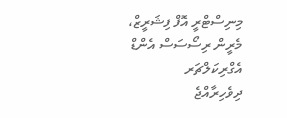މިނިސްޓްރީ އޮފް ފިޝަރީޒް، މެރީން ރިސޯސަސް އެންޑް އެގްރިކަލްޗަރ
ދިވެހިރާއްޖެ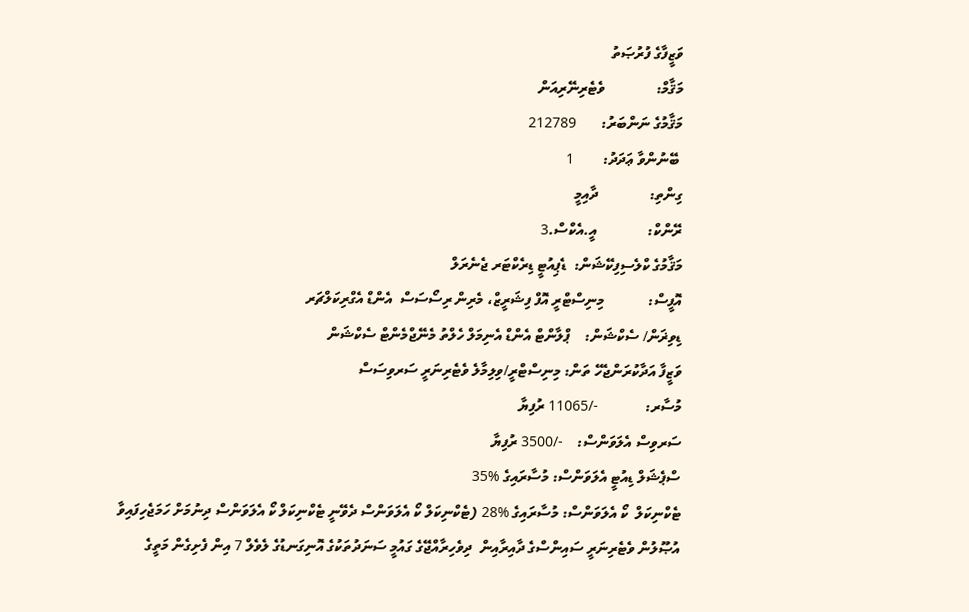ވަޒީފާގެ ފުރުޞަތު
މަޤާމް:              ވެޓެރިނޭރިއަން
މަޤާމުގެ ނަންބަރު:       212789
 ބޭނުންވާ ޢަދަދު:        1
ގިންތި:              ދާއިމީ
ރޭންކް:              އީ.އެކްސް.3
މަޤާމުގެ ކްލެސިފިކޭޝަން:  ޑެޕިއުޓީ ޑިރެކްޓަރ ޖެނެރަލް
އޮފީސް:            މިނިސްޓްރީ އޮފް ފިޝަރީޒް، މެރިން ރިސޯސަސް  އެންޑް އެގްރިކަލްޗަރ
ޑިވިޜަން/ ސެކްޝަން:    ޕްލާންޓް އެންޑް އެނިމަލް ހެލްތު މެނޭޖްމެންޓް ސެކްޝަން
ވަޒީފާ އަދާކުރަންޖެހޭ ތަން: މިނިސްޓްރީ/ވިލިމާލެ ވެޓެރިނަރީ ސަރވިސަސް
މުސާރ:             -/11065 ރުފިޔާ
ސަރވިސް އެލަވަންސް:    -/3500 ރުފިޔާ
ސްޕެޝަލް ޑިއުޓީ އެލަވަންސް: މުސާރައިގެ %35
ޓެކްނިކަލް  ކޯ އެލަވަންސް: މުސާރައިގެ %28 (ޓެކްނިކަލް ކޯ އެލަވަންސް ދެވޭނީ ޓެކްނިކަލް ކޯ އެލަވަންސް ދިނުމަށް ހަމަޖެހިފައިވާ އުޞޫލުން ވެޓެރިނަރީ ސައިންސްގެ ދާއިރާއިން  ދިވެހިރާއްޖޭގެ ގައުމީ ސަނަދުތަކުގެ އޮނިގަނޑުގެ ލެވެލް 7 އިން ފެށިގެން މަތީގެ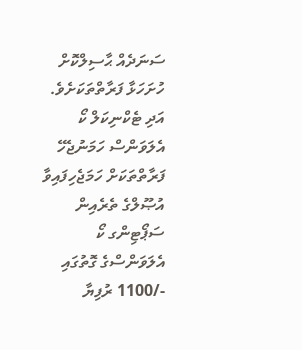ސަނަދެއް ޙާސިލްކޮށް ހުށަހަޅާ ފަރާތްތަކަށެވެ. އަދި ޓެކްނިކަލް ކޯ އެލަވަންސް ހަމަނުޖެހޭ ފަރާތްތަކަށް ހަމަޖެހިފައިވާ އުޞޫލްގެ ތެރެއިން ސަޕޯޓިންގ ކޯ އެލަވަންސްގެ ގޮތުގައި -/1100 ރުފިޔާ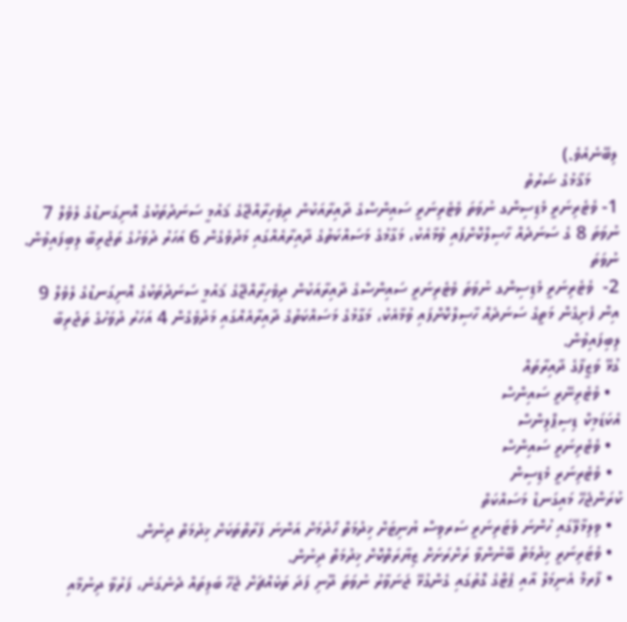ލިބޭނެއެވެ.)
      މަޤާމުގެ ޝަރުތު
1- ވެޓެރިނަރީ މެޑިސިންގ ނުވަތަ ވެޓެރިނަރީ ސައިންސްގެ ދާއިރާއަކުން ދިވެހިރާއްޖޭގެ ޤައުމީ ސަނަދުތަކުގެ އޮނިގަނޑުގެ ލެވެލް 7 ނުވަތަ 8 ގެ ސަނަދެއް ހާސިލްކޮށްފައި ވުމާއެކު، މަގާމުގެ މަސައްކަތުގެ ދާއިރާއެއްގައި މަދުވެގެން 6 އަހަރު ދުވަހުގެ ތަޖުރިބާ ލިބިފައިވުން. ނުވަތަ
2-  ވެޓެރިނަރީ މެޑިސިންގ ނުވަތަ ވެޓެރިނަރީ ސައިންސްގެ ދާއިރާއަކުން ދިވެހިރާއްޖޭގެ ޤައުމީ ސަނަދުތަކުގެ އޮނިގަނޑުގެ ލެވެލް 9 އިން ފެށިގެން މަތީގެ ސަނަދެއް ހާސިލްކޮށްފައި ވުމާއެކު، މަގާމުގެ މަސައްކަތުގެ ދާއިރާއެއްގައި މަދުވެގެން 4 އަހަރު ދުވަހުގެ ތަޖުރިބާ ލިބިފައިވުން.
ގުޅޭ ވަޒީފާގެ ދާއިރާތައް
  • ވެޓެރިނޭރީ ސައިންސް
އެކަޑަމިކް ޑިސިޕްލިންސް
  • ވެޓެރިނަރީ ސައިންސް
  • ވެޓެރިނަރީ މެޑިސިން
ކުރަންޖެހޭ މައިގަނޑު މަސައްކަތް
  • ވިލިމާލޭގައި ހުންނަ ވެޓަރިނަރީ ސަރވިސް ޔުނިޓަށް ޚިދުމަތް ހޯދުމަށް އަންނަ ފަރާތްތަކަށް ޚިދުމަތް ދިނުން.
  • ވެޓަރިނަރީ ޚިދުމަތް ބޭނުންވާ ރަށްރަށަށް ޒިޔާރަތްކޮށް ޚިދުމަތް ދިނުން.
  • ފާރމް އެނިމަލް އާއި ޕެޓްގެ ގޮތުގައި ގެންގުޅޭ ޖަނަވާރު ނުވަތަ ދޫނި ފަދަ ތަކެއްޗަށް ޖެހޭ ބަލިތައް ދެނެގަނެ، ފަރުވާ ދިނުމާއި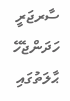ސާރޖަރީ ހަދަންޖެހޭ ޙާލަތުގައި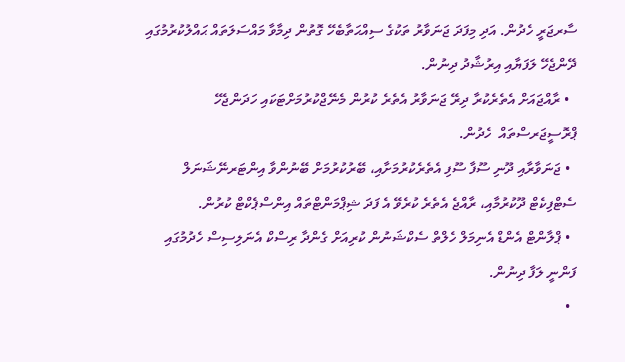ސާރޖަރީ ހެދުން. އަދި މިފަދަ ޖަނަވާރު ތަކުގެ ސިއްޙަތާބެހޭ ގޮތުން ދިމާވާ މައްސަލަތައް ޙައްލުކުރުމުގައި ދޭންޖެހޭ ލަފަޔާއި އިރުޝާދު ދިނުން.
  • ރާއްޖައަށް އެތެރެކުރާ ދިރޭ ޖަނަވާރު އެތެރެ ކުރުން މެނޭޖްކުރުމަށްޓަކައި ހަދަންޖެހޭ ޕްރޮސީޖަރސްތައް  ހެދުން.
  • ޖަނަވާރާއި ދޫނި ސޫފާ ސޫފި އެތެރެކުރުމަށާއި، ބޭރުކުރުމަށް ބޭނުންވާ އިންޓަރނޭޝަނަލް ސެޓްފިކެޓް ދޫކުރުމާއި، ރާއްޖެ އެތެރެ ކުރެވޭ އެ ފަދަ ޝިޕްމަންޓްތައް އިންސްޕެކްޓް ކުރުން.
  • ޕްލާންޓް އެންޑް އެނިމަލް ހެލްތް ސެކްޝަނުން ކުރިއަށް ގެންދާ ރިސްކް އެނަލިސިސް ހެދުމުގައި ފަންނީ ލަފާ ދިނުން.
  •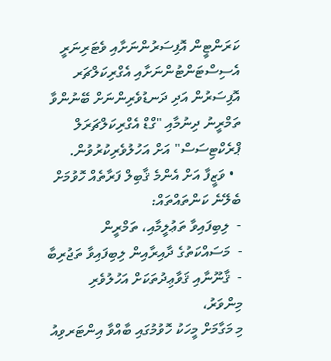ކަރަންޓީން އޮފިސަރުންނަށާއި ވެޓަރިނަރީ އެސިސްޓަންޓުންނަށާއި އެގްރިކަލްޗަރ އޮފިސަރުން އަދި ދަނޑުވެރިންނަށް ބޭނުންވާ ތަމްރީނު ދިނުމާއި "ގްޑް އެގްރިކަލްޗަރަލް ޕްރެކްޓިސަސް" އަށް އަހުލުވެރިކުރުވުން.
  • ވަޒީފާ އަށް އެންމެ ޤާބިލް ފަރާތެއް ހޮވުމަށް ބެލޭނެ ކަންތައްތައް:
-  ލިބިފައިވާ ތަޢުލީމާއި، ތަމްރީން
-  މަސައްކަތުގެ ދާއިރާއިން ލިބިފައިވާ ތަޖުރިބާ
-  ޤާނޫނާއި ޤަވާޢިދުތަކަށް އަހުލުވެރި މިންވަރު،
މި މަގާމަށް މީހަކު ހޮވުމުގައި ބާއްވާ އިންޓަރވިއު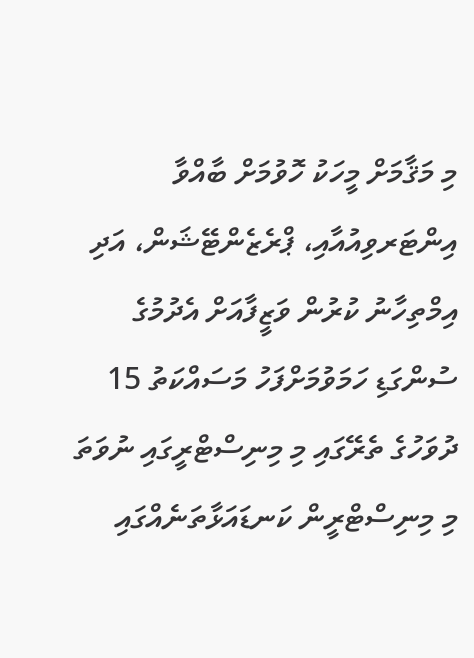މި މަޤާމަށް މީހަކު ހޮވުމަށް ބާއްވާ އިންޓަރވިއުއާއި، ޕްރެޒެންޓޭޝަން، އަދި އިމްތިހާނު ކުރުން ވަޒީފާއަށް އެދުމުގެ ސުންގަޑި ހަމަވުމަށްފަހު މަސައްކަތު 15 ދުވަހުގެ ތެރޭގައި މި މިނިސްޓްރީގައި ނުވަތަ މި މިނިސްޓްރީން ކަނޑައަޅާތަނެއްގައި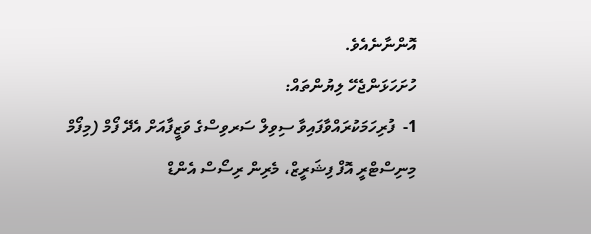އޮންނާނެއެވެ.
ހުށަހަޅަންޖެހޭ ލިޔުންތައް:
1-  ފުރިހަމަކުރައްވާފައިވާ ސިވިލް ސަރވިސްގެ ވަޒީފާއަށް އެދޭ ފޯމް (މިފޯމް މިނިސްޓްރީ އޮފް ފިޝަރީޒް، މެރިން ރިސޯސް އެންޑް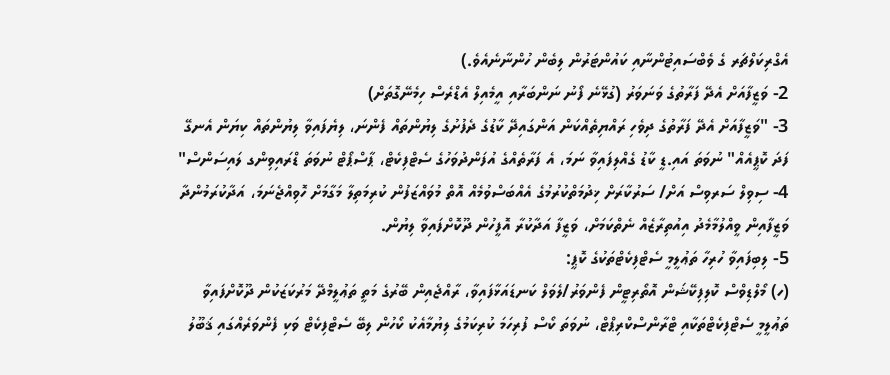އެގްރިކަލްޗަރ ގެ ވެބްސައިޓުންނާއި ކައުންޓަރުން ލިބެން ހުންނާނެއެވެ.)
2- ވަޒީފާއަށް އެދޭ ފަރާތުގެ ވަނަވަރު (ގުޅޭނެ ފޯނު ނަންބަރާއި އީމެއިލް އެޑްރެސް ހިމެނޭގޮތަށް)
3- "ވަޒީފާއަށް އެދޭ ފަރާތުގެ ދިވެހި ރައްޔިތެއްކަން އަންގައިދޭ ކާޑުގެ ދެފުށުގެ ލިޔުންތައް ފެންނަ، ލިޔެފައިވާ ލިޔުންތައް ކިޔަން އެނގޭ ފަދަ ކޮޕީއެއް" ނުވަތަ އައި.ޑީ ކާޑު ގެއްލިފައިވާ ނަމަ، އެ ފަރާތެއްގެ އުފަންދުވަހުގެ ސެޓްފިކެޓް، ޕާސްޕޯޓް ނުވަތަ ޑްރައިވިންގ ލައިސަންސް"
4- ސިވިލް ސަރވިސް އަށް/ ސަރުކާރަށް ޚިދުމަތްކުރުމުގެ އެއްބަސްވުމެއް އޮތް މުވައްޒަފުން ކުރިމަތިލާ މަގާމަށް ހޮވިއްޖެނަމަ، އަދާކުރަމުންދާ ވަޒީފާއިން ވީއްލުމާމެދު އިއުތިރާޒެއް ނެތްކަމަށް، ވަޒީފާ އަދާކުރާ އޮފީހުން ދޫކޮށްފައިވާ ލިޔުން.
5- ލިބިފައިވާ ހުރިހާ ތަޢުލީމީ ސެޓްފިކެޓްތަކުގެ ކޮޕީ:
(ހ) މޯލްޑިވްސް ކޮލިފިކޭޝަން އޮތޯރިޓީން ފެންވަރު/ލެވަލް ކަނޑައަޅާފައިވާ، ރާއްޖެއިން ބޭރުގެ މަތީ ތަޢުލީމްދޭ މަރުކަޒަކުން ދޫކޮށްފައިވާ ތަޢުލީމީ ސެޓްފިކެޓްތަކާއި ޓްރާންސްކްރިޕްޓް، ނުވަތަ ކޯސް ފުރިހަމަ ކުރިކަމުގެ ލިޔުމާއެކު ކޯހުން ލިބޭ ސެޓްފިކެޓް ވަކި ފެންވަރެއްގައި ޤަބޫލު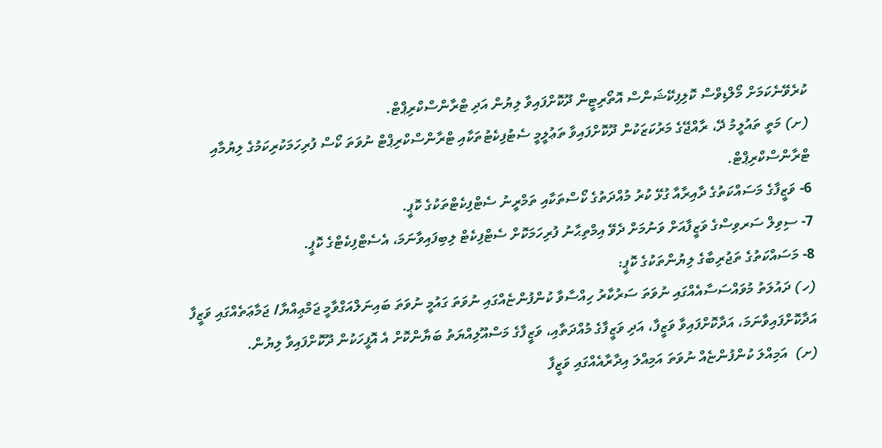ކުރެވޭނެކަމަށް މޯލްޑިވްސް ކޮލިފިކޭޝަންސް އޮތޯރިޓީން ދޫކޮށްފައިވާ ލިޔުން އަދި ޓްރާންސްކްރިޕްޓް.
(ށ) މަތީ ތައުލީމު ދޭ، ރާއްޖޭގެ މަރުކަޒަކުން ދޫކޮށްފައިވާ ތަޢުލީމީ ސެޓުފިކެޓުތަކާއި ޓްރާންސްކްރިޕްޓް ނުވަތަ ކޯސް ފުރިހަމަކުރިކަމުގެ ލިޔުމާއި ޓްރާންސްކްރިޕްޓް.
6- ވަޒީފާގެ މަސައްކަތުގެ ދާއިރާއާ ގުޅޭ ކުރު މުއްދަތުގެ ކޯސްތަކާއި ތަމްރީނު ސެޓްފިކެޓްތަކުގެ ކޮޕީ.
7- ސިވިލް ސަރވިސްގެ ވަޒީފާއަށް ވަނުމަށް ދެވޭ އިމްތިޙާނު ފުރިހަމަކޮށް ސެޓްފިކެޓް ލިބިފައިވާނަމަ، އެސެޓްފިކެޓްގެ ކޮޕީ.
8- މަސައްކަތުގެ ތަޖުރިބާގެ ލިޔުންތަކުގެ ކޮޕީ:
(ހ) ދައުލަތު މުވައްސަސާއެއްގައި ނުވަތަ ސަރުކާރު ހިއްސާވާ ކުންފުންޏެއްގައި ނުވަތަ ގައުމީ ނުވަތަ ބައިނަލްއަގްވާމީ ޖަމްޢިއްޔާ/ ޖަމާޢަތެއްގައި ވަޒީފާ އަދާކޮށްފައިވާނަމަ، އަދާކޮށްފައިވާ ވަޒީފާ، އަދި ވަޒީފާގެ މުއްދަތާއި، ވަޒީފާގެ މަސްއޫލިއްޔަތު ބަޔާންކޮށް އެ އޮފީހަކުން ދޫކޮށްފައިވާ ލިޔުން.
(ށ)  އަމިއްލަ ކުންފުންޏެއް ނުވަތަ އަމިއްލަ އިދާރާއެއްގައި ވަޒީފާ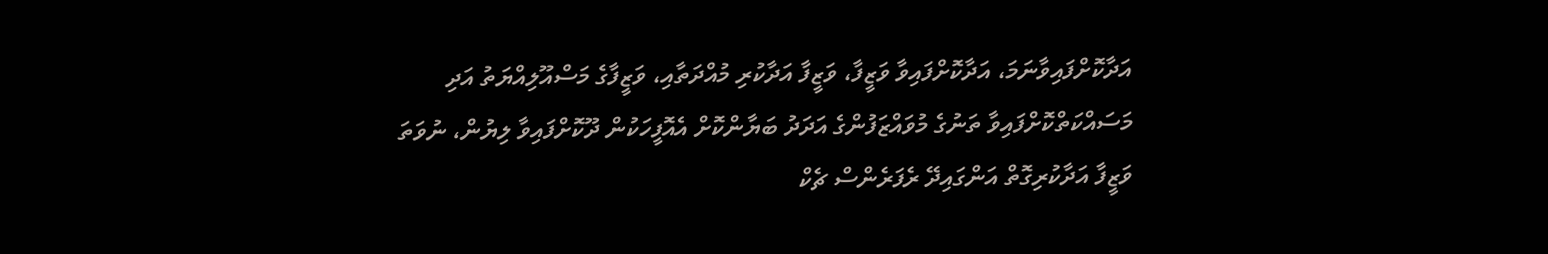އަދާކޮށްފައިވާނަމަ، އަދާކޮށްފައިވާ ވަޒީފާ، ވަޒީފާ އަދާކުރި މުއްދަތާއި، ވަޒީފާގެ މަސްއޫލިއްޔަތު އަދި މަސައްކަތްކޮށްފައިވާ ތަނުގެ މުވައްޒަފުންގެ އަދަދު ބަޔާންކޮށް އެއޮފީހަކުން ދޫކޮށްފައިވާ ލިޔުން، ނުވަތަ ވަޒީފާ އަދާކުރިގޮތް އަންގައިދޭ ރެފަރެންސް ޗެކް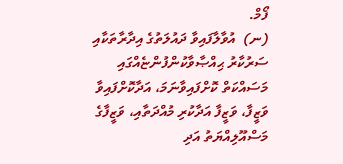ފޯމް.
(ނ)  އުވާލާފައިވާ ދައުލަތުގެ އިދާރާތަކާއި ސަރުކާރު ޙިއްޞާވާކުންފުންޏެއްގައި މަސައްކަތް ކޮށްފައިވާނަމަ، އަދާކޮށްފައިވާ ވަޒީފާ، ވަޒީފާ އަދާކުރި މުއްދަތާއި، ވަޒީފާގެ މަސްއޫލިއްޔަތު އަދި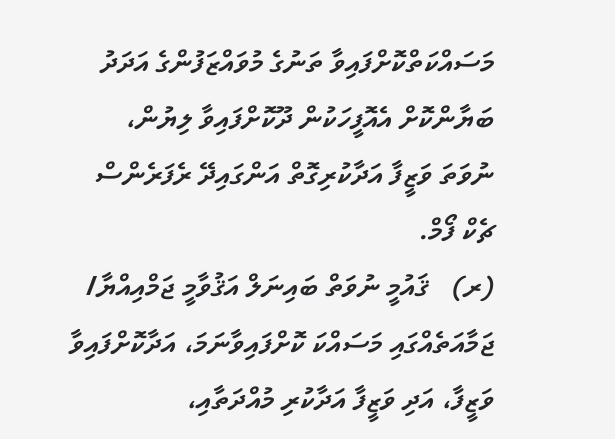މަސައްކަތްކޮށްފައިވާ ތަނުގެ މުވައްޒަފުންގެ އަދަދު ބަޔާންކޮށް އެއޮފީހަކުން ދޫކޮށްފައިވާ ލިޔުން، ނުވަތަ ވަޒީފާ އަދާކުރިގޮތް އަންގައިދޭ ރެފަރެންސް ޗެކް ފޯމް.
(ރ)   ޤައުމީ ނުވަތް ބައިނަލް އަޤުވާމީ ޖަމްއިއްޔާ/ ޖަމާއަތެއްގައި މަސައްކަ ކޮށްފައިވާނަމަ، އަދާކޮށްފައިވާ ވަޒީފާ، އަދި ވަޒީފާ އަދާކުރި މުއްދަތާއި،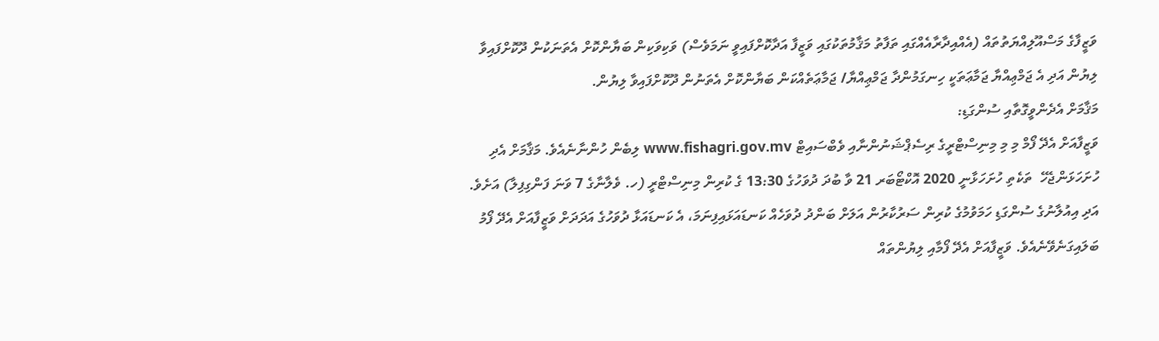ވަޒީފާގެ މަސްއޫލިއްޔަތުތައް (އެއްއިދާރާއެއްގައި ތަފާތު މަޤާމުތަކުގައި ވަޒީފާ އަދާކޮށްފައިވީ ނަމަވެސް) ވަކިވަކިން ބަޔާންކޮށް އެތަނަކުން ދޫކޮށްފައިވާ ލިޔުން އަދި އެ ޖަމްޢިއްޔާ ޖަމާޢަތަކީ ހިނގަމުންދާ ޖަމްޢިއްޔާ/ ޖަމާޢަތެއްކަން ބަޔާންކޮށް އެތަނުން ދޫކޮށްފައިވާ ލިޔުން.
މަޤާމަށް އެދެންވީގޮތާއި ސުންގަޑި:
ވަޒީފާއަށް އެދޭ ފޯމް މި މި މިނިސްޓްރީގެ ރިސެޕްޝަނުންނާއި ވެބްސައިޓް www.fishagri.gov.mv ލިބެން ހުންނާނެއެވެ. މަޤާމަށް އެދި ހުށަހަޅަންޖެހޭ  ތަކެތި ހުށަހަޅާނީ 2020 އޮކްޓޯބަރ 21 ވާ ބުދަ ދުވަހުގެ 13:30 ގެ ކުރިން މިނިސްޓްރީ (ހ. ވެލާނާގެ 7 ވަނަ ފަންގިފިލާ) އަށެވެ. އަދި އިއުލާނުގެ ސުންގަޑި ހަމަވުމުގެ ކުރިން ސަރުކާރުން އަލަށް ބަންދު ދުވަހެއް ކަނޑައަޅައިފިނަމަ، އެ ކަނޑައަޅާ ދުވަހުގެ އަދަދަށް ވަޒީފާއަށް އެދޭ ފޯމު ބަލައިގަނެވޭނެއެވެ. ވަޒީފާއަށް އެދޭ ފޯމާއި ލިޔުންތައް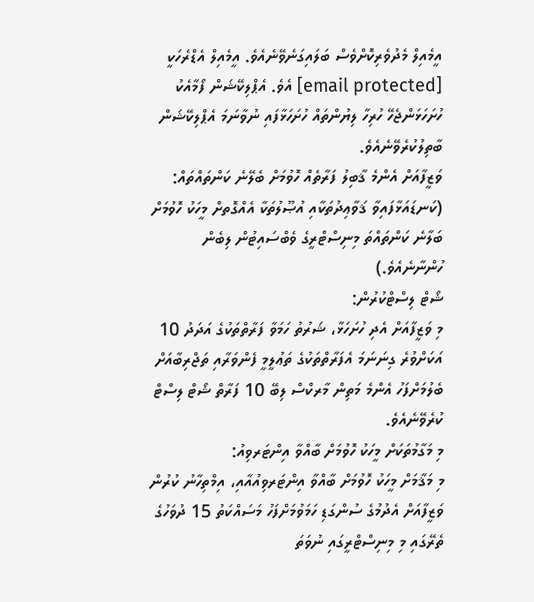އީމެއިލް މެދުވެރިކޮށްވެސް ބަލައިގަނެވޭނެއެވެ. އީމެއިލް އެޑްރެހަކީ [email protected] އެވެ. އެޕްލިކޭޝަން ފޯމާއެކު ހުށަހަޅަންޖެހޭ ހުރިހާ ލިޔުންތައް ހުށަހަޅާފައި ނުވާނަމަ އެޕްލިކޭޝަން ބާތިލުކުރެވޭނެއެވެ.
ވަޒީފާއަށް އެންމެ ޤާބިލު ފަރާތެއް ހޮވުމަށް ބެލޭނެ ކަންތައްތައް:
(ކަނޑައަޅާފައިވާ ޤަވާޢިދުތަކާއި އުޞޫލުތަކާ އެއްގޮތށް މީހަކު ހޮވުމަށް ބަލާނެ ކަންތައްތަ މިނިސްޓްރީގެ ވެބްސައިޓުން ލިބެން ހުންނާނެއެވެ.)
ޝޯޓް ލިސްޓްކުރުން:
މި ވަޒީފާއަށް އެދި ހުށަހަޅާ، ޝަރުތު ހަމަވާ ފަރާތްތަކުގެ އަދަދު 10 އަކަށްވުރެ ގިނަނަމަ އެފަރާތްތަކުގެ ތަޢުލީމީ ފެންވަރާއި ތަޖްރިބާއަށް ބެލުމަށްފަހު އެންމެ މަތިން މާރކްސް ލިބޭ 10 ފަރާތް ޝޯޓް ލިސްޓް ކުރެވޭނެއެވެ.
މި މަގާމުތަކަށް މީހަކު ހޮވުމަށް ބާއްވާ އިންޓަރވިއު:
މި މަޤާމަށް މީހަކު ހޮވުމަށް ބާއްވާ އިންޓަރވިއުއާއި، އިމްތިހާނު ކުރުން ވަޒީފާއަށް އެދުމުގެ ސުންގަޑި ހަމަވުމަށްފަހު މަސައްކަތު 15 ދުވަހުގެ ތެރޭގައި މި މިނިސްޓްރީގައި ނުވަތަ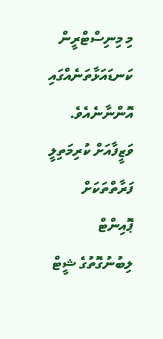މި މިނިސްޓްރީން ކަނޑައަޅާތަނެއްގައި އޮންނާނެއެވެ.
ވަޒީފާއަށް ކުރިމަތިލީ ފަރާތްތަކަށް ޕޮއިންޓް ލިބުނުގޮތުގެ ޝީޓް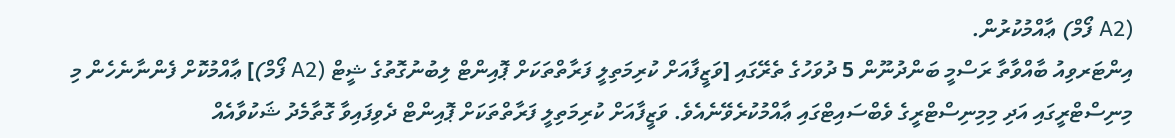(A2 ފޯމް) ޢާއްމުކުރުން.
އިންޓަރވިއު ބާއްވާތާ ރަސްމީ ބަންދުނޫން 5 ދުވަހުގެ ތެރޭގައި [ވަޒީފާއަށް ކުރިމަތިލީ ފަރާތްތަކަށް ޕޮއިންޓް ލިބުނުގޮތުގެ ޝީޓް (A2 ފޯމް)] ޢާއްމުކޮށް ފެންނާނެހެން މި މިނިސްޓްރީގައި އަދި މިމިނިސްޓްރީގެ ވެބްސައިޓްގައި ޢާއްމުކުރެވޭނެއެވެ. ވަޒީފާއަށް ކުރިމަތިލީ ފަރާތްތަކަށް ޕޮއިންޓް ދެވިފައިވާ ގޮތާމެދު ޝަކުވާއެއް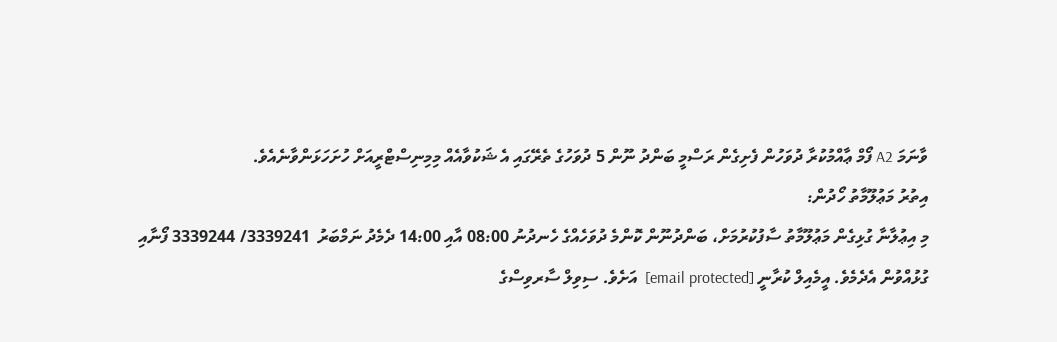ވާނަމަ A2 ފޯމް ޢާއްމުކުރާ ދުވަހުން ފެށިގެން ރަސްމީ ބަންދު ނޫން 5 ދުވަހުގެ ތެރޭގައި އެ ޝަކުވާއެއް މިމިނިސްޓްރީއަށް ހުށަހަޅަންވާނެއެވެ.
އިތުރު މަޢުލޫމާތު ހޯދުން:
މި އިޢުލާނާ ގުޅިގެން މަޢުލޫމާތު ސާފުކުރުމަށް، ބަންދުނޫން ކޮންމެ ދުވަހެއްގެ ހެނދުނު 08:00 އާއި 14:00 ދެމެދު ނަމްބަރު  3339241/ 3339244 ފޯނާއި ގުޅުއްވުން އެދެމެވެ. އީމެއިލް ކުރާނީ [email protected]  އަށެވެ. ސިވިލް ސާރވިސްގެ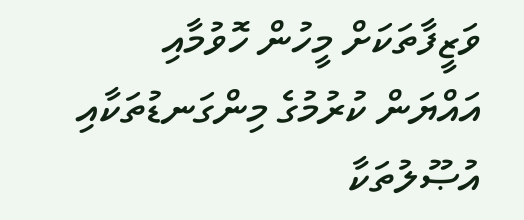ވަޒީފާތަކަށް މީހުން ހޮވުމާއި އައްޔަން ކުރުމުގެ މިންގަނޑުތަކާއި އުޞޫލުތަކާ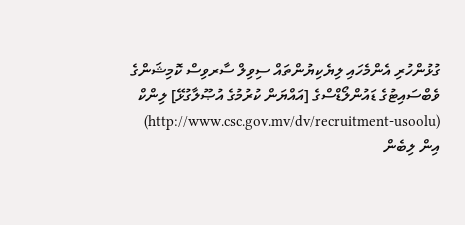ގުޅުންހުރި އެންމެހައި ލިޔެކިޔުންތައް ސިވިލް ސާރވިސް ކޮމިޝަންގެ ވެބްސައިޓުގެ ޑައުންލޯޑްސްގެ [އައްޔަން ކުރުމުގެ އުޞޫލާގުޅޭ] ލިންކް (http://www.csc.gov.mv/dv/recruitment-usoolu) އިން ލިބެން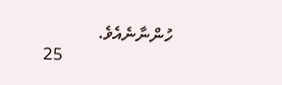ހުންނާނެއެވެ.
                         25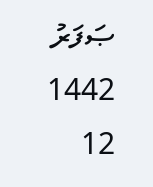ޞަފަރު     1442
12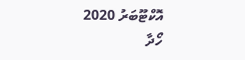އޮކްޓޫބަރު 2020
ހޯދާ